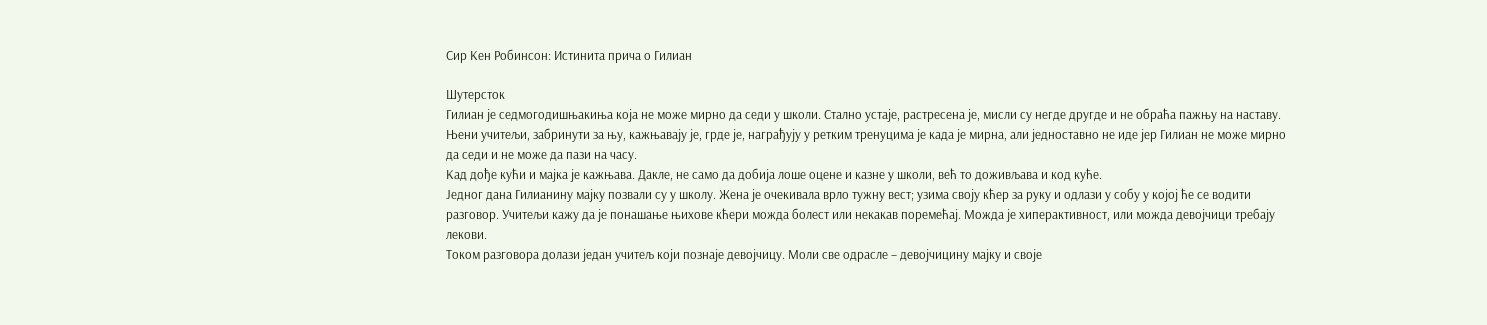Сир Кен Робинсон: Истинита прича о Гилиан

Шутерсток
Гилиан је седмогодишњакиња која не може мирно да седи у школи. Стално устаје, растресена је, мисли су негде другде и не обраћа пажњу на наставу. Њени учитељи, забринути за њу, кажњавају је, грде је, награђују у ретким тренуцима је када је мирна, али једноставно не иде јер Гилиан не може мирно да седи и не може да пази на часу.
Кад дође кући и мајка је кажњава. Дакле, не само да добија лоше оцене и казне у школи, већ то доживљава и код куће.
Једног дана Гилианину мајку позвали су у школу. Жена је очекивала врло тужну вест; узима своју кћер за руку и одлази у собу у којој ће се водити разговор. Учитељи кажу да је понашање њихове кћери можда болест или некакав поремећај. Можда је хиперактивност, или можда девојчици требају лекови.
Током разговора долази један учитељ који познаје девојчицу. Моли све одрасле – девојчицину мајку и своје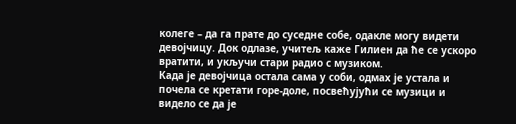колеге – да га прате до суседне собе, одакле могу видети девојчицу. Док одлазе, учитељ каже Гилиен да ће се ускоро вратити, и укључи стари радио с музиком.
Када је девојчица остала сама у соби, одмах је устала и почела се кретати горе-доле, посвећујући се музици и видело се да је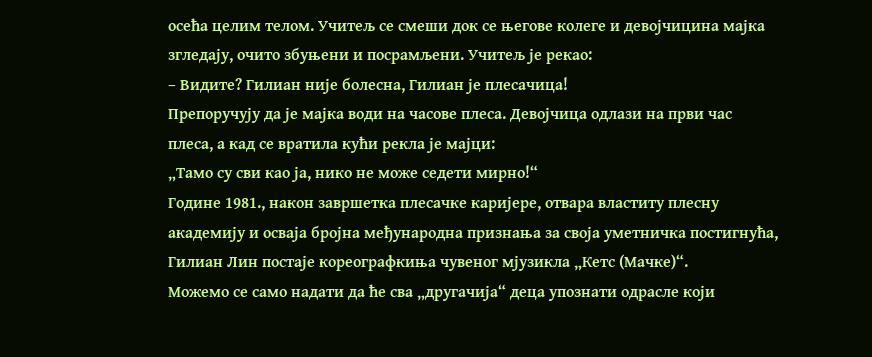осећа целим телом. Учитељ се смеши док се његове колеге и девојчицина мајка згледају, очито збуњени и посрамљени. Учитељ је рекао:
– Видите? Гилиан није болесна, Гилиан је плесачица!
Препоручују да је мајка води на часове плеса. Девојчица одлази на први час плеса, а кад се вратила кући рекла је мајци:
„Тамо су сви као ја, нико не може седети мирно!“
Године 1981., након завршетка плесачке каријере, отвара властиту плесну академију и осваја бројна међународна признања за своја уметничка постигнућа, Гилиан Лин постаје кореографкиња чувеног мјузикла „Кетс (Мачке)“.
Можемо се само надати да ће сва „другачија“ деца упознати одрасле који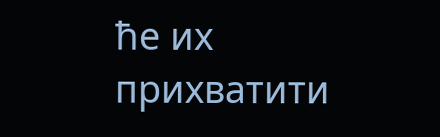ће их прихватити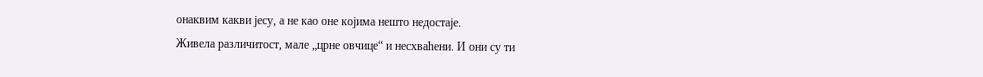онаквим какви јесу, а не као оне којима нешто недостаје.
Живела различитост, мале „црне овчице“ и несхваћени. И они су ти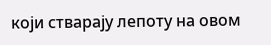који стварају лепоту на овом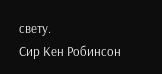свету.
Сир Кен Робинсон